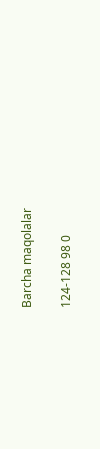Barcha maqolalar

124-128 98 0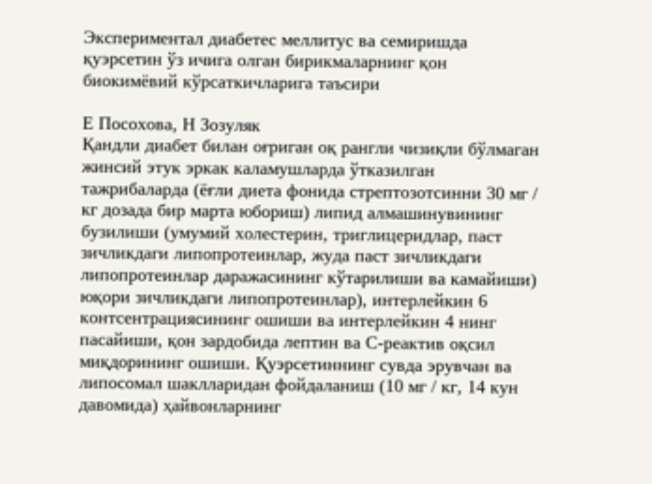Экспериментал диабетес меллитус ва семиришда қуэрсетин ўз ичига олган бирикмаларнинг қон биокимёвий кўрсаткичларига таъсири

Е Посохова, Н Зозуляк
Қандли диабет билан оғриган оқ рангли чизиқли бўлмаган жинсий этук эркак каламушларда ўтказилган тажрибаларда (ёғли диета фонида стрептозотсинни 30 мг / кг дозада бир марта юбориш) липид алмашинувининг бузилиши (умумий холестерин, триглицеридлар, паст зичликдаги липопротеинлар, жуда паст зичликдаги липопротеинлар даражасининг кўтарилиши ва камайиши) юқори зичликдаги липопротеинлар), интерлейкин 6 контсентрациясининг ошиши ва интерлейкин 4 нинг пасайиши, қон зардобида лептин ва С-реактив оқсил миқдорининг ошиши. Қуэрсетиннинг сувда эрувчан ва липосомал шаклларидан фойдаланиш (10 мг / кг, 14 кун давомида) ҳайвонларнинг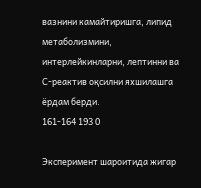вазнини камайтиришга, липид метаболизмини, интерлейкинларни, лептинни ва С-реактив оқсилни яхшилашга ёрдам берди.
161-164 193 0

Эксперимент шароитида жигар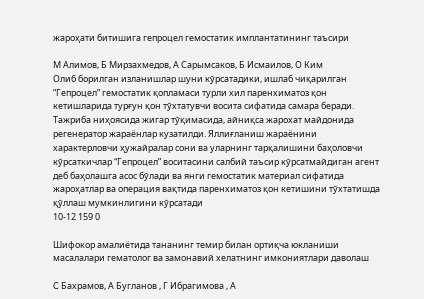жароҳати битишига гепроцел гемостатик имплантатининг таъсири

М Алимов, Б Мирзахмедов, А Сарымсаков, Б Исмаилов, О Ким
Олиб борилган изланишлар шуни кўрсатадики, ишлаб чиқарилган “Гепроцел” гемостатик қопламаси турли хил паренхиматоз қон кетишларида турғун қон тўхтатувчи восита сифатида самара беради. Тажриба ниҳоясида жигар тўқимасида, айниқса жарохат майдонида регенератор жараёнлар кузатилди. Яллиғланиш жараёнини характерловчи ҳужайралар сони ва уларнинг тарқалишини баҳоловчи кўрсаткичлар “Гепроцел” воситасини салбий таъсир кўрсатмайдиган агент деб баҳолашга асос бўлади ва янги гемостатик материал сифатида жароҳатлар ва операция вақтида паренхиматоз қон кетишини тўхтатишда қўллаш мумкинлигини кўрсатади
10-12 159 0

Шифокор амалиётида тананинг темир билан ортиқча юкланиши масалалари гематолог ва замонавий хелатнинг имкониятлари даволаш

C Бахрамов, А Бугланов , Г Ибрагимова , А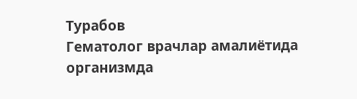Турабов
Гематолог врачлар амалиётида организмда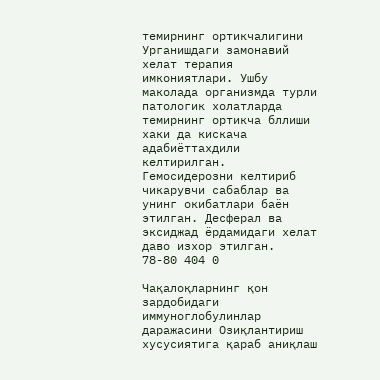темирнинг ортикчалигини Урганишдаги замонавий хелат терапия имкониятлари. Ушбу маколада организмда турли патологик холатларда темирнинг ортикча бллиши хаки да кискача адабиёттахдили келтирилган. Гемосидерозни келтириб чикарувчи сабаблар ва унинг окибатлари баён этилган. Десферал ва эксиджад ёрдамидаги хелат даво изхор этилган.
78-80 404 0

Чақалоқларнинг қон зардобидаги иммуноглобулинлар даражасини Озиқлантириш хусусиятига қараб аниқлаш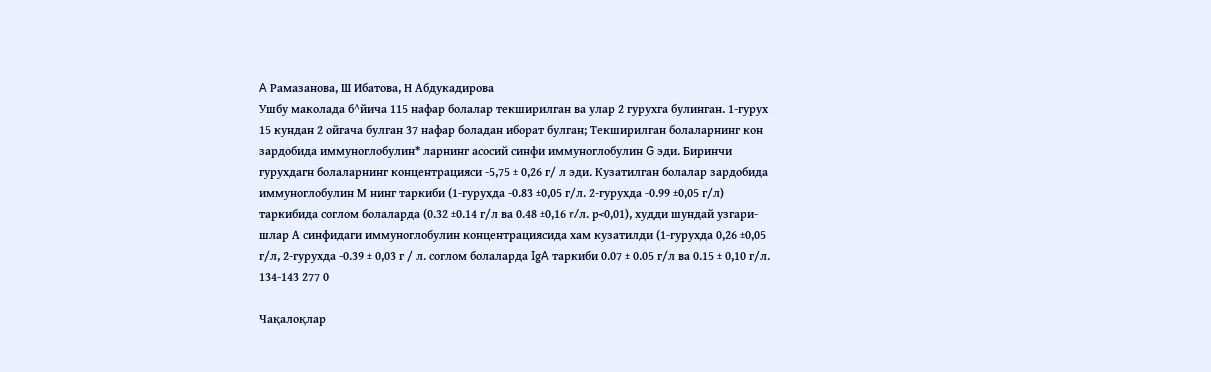A Рамазанова, Ш Ибатова, Н Абдукадирова
Ушбу маколада б^йича 115 нафар болалар текширилган ва улар 2 гурухга булинган. 1-гурух 15 кундан 2 ойгача булган 37 нафар боладан иборат булган; Текширилган болаларнинг кон зардобида иммуноглобулин* ларнинг асосий синфи иммуноглобулин G эди. Биринчи гурухдагн болаларнинг концентрацияси -5,75 ± 0,26 г/ л эди. Кузатилган болалар зардобида иммуноглобулин М нинг таркиби (1-гурухда -0.83 ±0,05 г/л. 2-гурухда -0.99 ±0,05 г/л) таркибида соглом болаларда (0.32 ±0.14 г/л ва 0.48 ±0,16 r/л. р<0,01), худди шундай узгари-шлар А синфидаги иммуноглобулин концентрациясида хам кузатилди (1-гурухда 0,26 ±0,05 г/л, 2-гурухда -0.39 ± 0,03 г / л. соглом болаларда IgA таркиби 0.07 ± 0.05 г/л ва 0.15 ± 0,10 г/л.
134-143 277 0

Чақалоқлар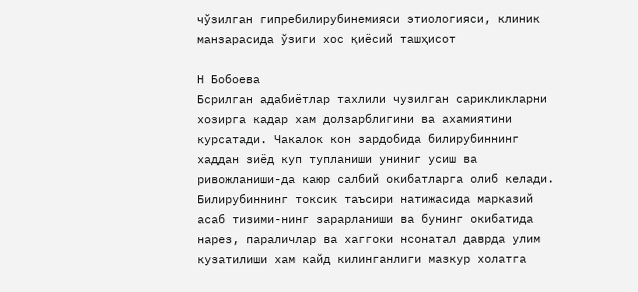чўзилган гипребилирубинемияси этиологияси, клиник манзарасида ўзиги хос қиёсий ташҳисот

Н Бобоева
Бсрилган адабиётлар тахлили чузилган сарикликларни хозирга кадар хам долзарблигини ва ахамиятини курсатади. Чакалок кон зардобида билирубиннинг хаддан зиёд куп тупланиши униниг усиш ва ривожланиши-да каюр салбий окибатларга олиб келади. Билирубиннинг токсик таъсири натижасида марказий асаб тизими-нинг зарарланиши ва бунинг окибатида нарез, параличлар ва хаггоки нсонатал даврда улим кузатилиши хам кайд килинганлиги мазкур холатга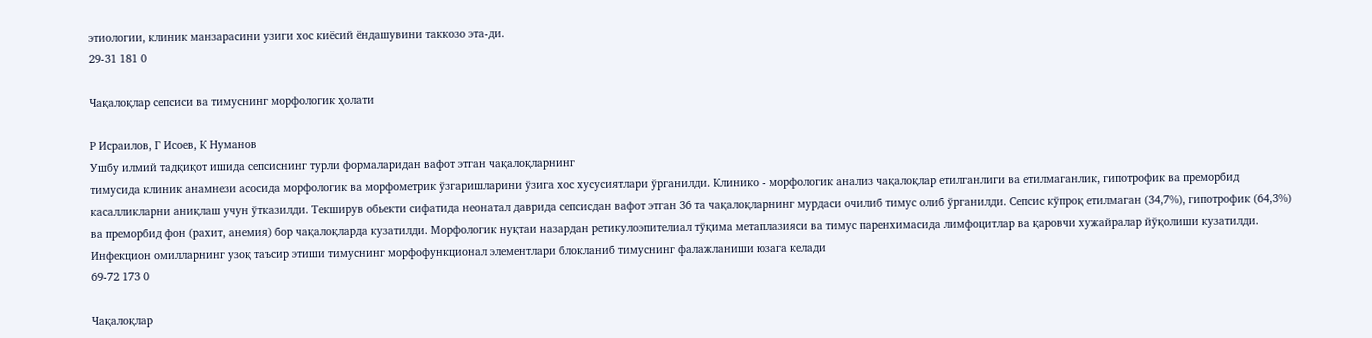этиологии, клиник манзарасини узиги хос киёсий ёндашувини таккозо эта-ди.
29-31 181 0

Чақалоқлар сепсиси ва тимуснинг морфологик ҳолати

Р Исраилов, Г Исоев, К Нуманов
Ушбу илмий тадқиқот ишида сепсиснинг турли формаларидан вафот этган чақалоқларнинг
тимусида клиник анамнези асосида морфологик ва морфометрик ўзгаришларини ўзига хос хусусиятлари ўрганилди. Клинико - морфологик анализ чақалоқлар етилганлиги ва етилмаганлик, гипотрофик ва преморбид касалликларни аниқлаш учун ўтказилди. Текширув обьекти сифатида неонатал даврида сепсисдан вафот этган 36 та чақалоқларнинг мурдаси очилиб тимус олиб ўрганилди. Сепсис кўпроқ етилмаган (34,7%), гипотрофик (64,3%) ва преморбид фон (рахит, анемия) бор чақалоқларда кузатилди. Морфологик нуқтаи назардан ретикулоэпителиал тўқима метаплазияси ва тимус паренхимасида лимфоцитлар ва қаровчи хужайралар йўқолиши кузатилди. Инфекцион омилларнинг узоқ таъсир этиши тимуснинг морфофункционал элементлари блокланиб тимуснинг фалажланиши юзага келади
69-72 173 0

Чақалоқлар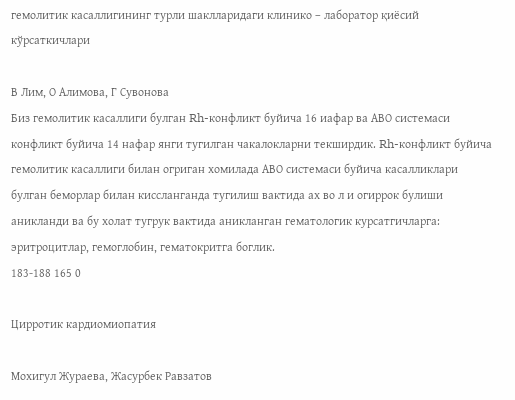гемолитик касаллигининг турли шаклларидаги клинико – лаборатор қиёсий кўрсаткичлари

В Лим, О Алимова, Г Сувонова
Биз гемолитик касаллиги булган Rh-конфликт буйича 16 иафар ва АВО системаси конфликт буйича 14 нафар янги тугилган чакалокларни текширдик. Rh-конфликт буйича гемолитик касаллиги билан огриган хомилада АВО системаси буйича касалликлари булган беморлар билан киссланганда тугилиш вактида ах во л и огиррок булиши аникланди ва бу холат тугрук вактида аникланган гематологик курсатгичларга: эритроцитлар, гемоглобин, гематокритга боглик.
183-188 165 0

Цирротик кардиомиопатия

Мохигул Жураева, Жасурбек Равзатов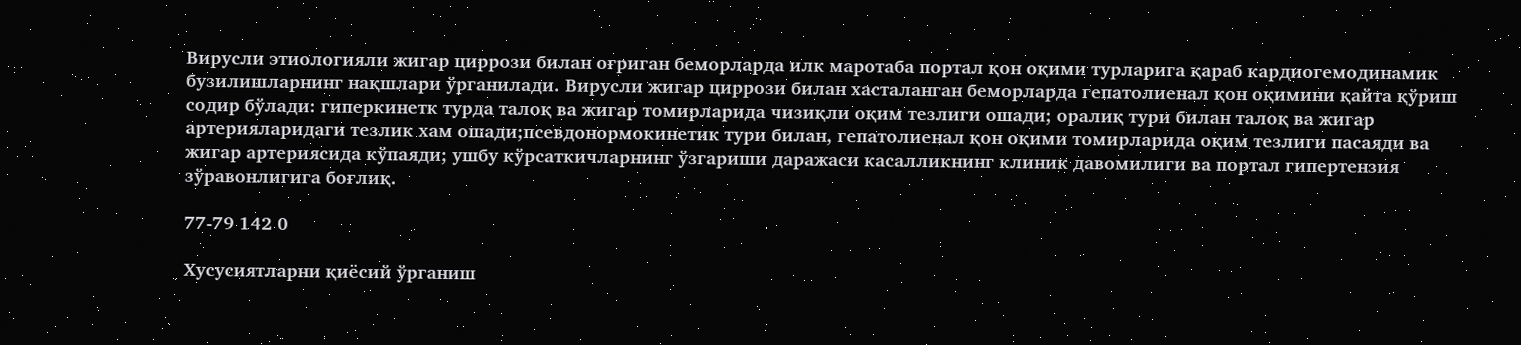Вирусли этиологияли жигар циррози билан оғриган беморларда илк маротаба портал қон оқими турларига қараб кардиогемодинамик бузилишларнинг нақшлари ўрганилади. Вирусли жигар циррози билан хасталанган беморларда гепатолиенал қон оқимини қайта қўриш содир бўлади: гиперкинетк турда талоқ ва жигар томирларида чизиқли оқим тезлиги ошади; оралиқ тури билан талоқ ва жигар артерияларидаги тезлик хам ошади;псевдонормокинетик тури билан, гепатолиенал қон оқими томирларида оқим тезлиги пасаяди ва жигар артериясида кўпаяди; ушбу кўрсаткичларнинг ўзгариши даражаси касалликнинг клиник давомилиги ва портал гипертензия зўравонлигига боғлиқ.

77-79 142 0

Хусусиятларни қиёсий ўрганиш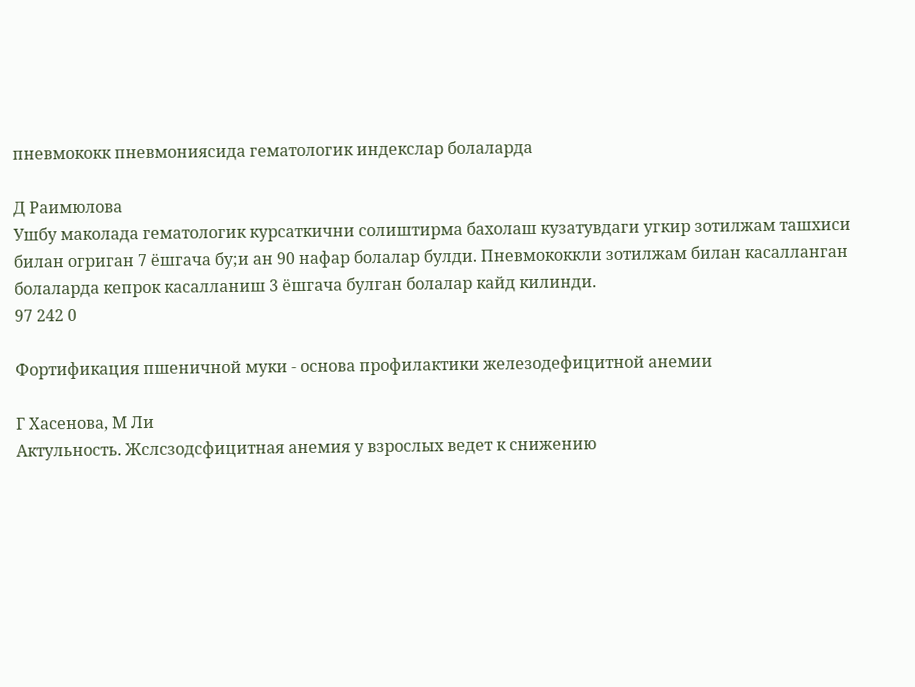пневмококк пневмониясида гематологик индекслар болаларда

Д Раимюлова
Ушбу маколада гематологик курсаткични солиштирма бахолаш кузатувдаги угкир зотилжам ташхиси билан огриган 7 ёшгача бу;и ан 90 нафар болалар булди. Пневмококкли зотилжам билан касалланган болаларда кепрок касалланиш 3 ёшгача булган болалар кайд килинди.
97 242 0

Фортификация пшеничной муки - основа профилактики железодефицитной анемии

Г Хасенова, М Ли
Актульность. Жслсзодсфицитная анемия у взрослых ведет к снижению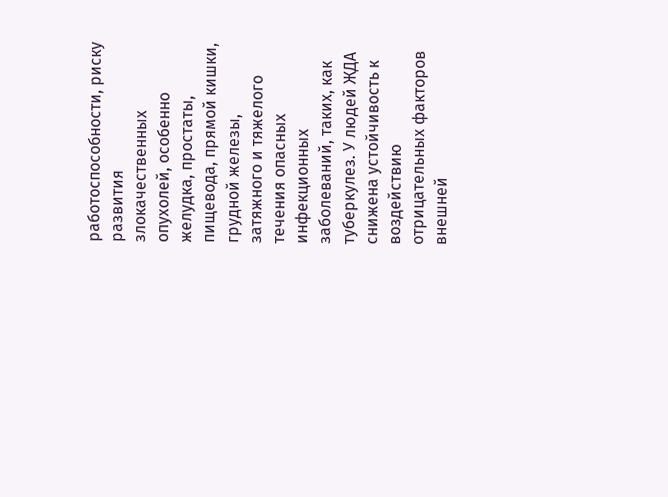работоспособности, риску развития злокачественных опухолей, особенно желудка, простаты, пищевода, прямой кишки, грудной железы, затяжного и тяжелого течения опасных инфекционных заболеваний, таких, как туберкулез. У людей ЖДА снижена устойчивость к воздействию отрицательных факторов внешней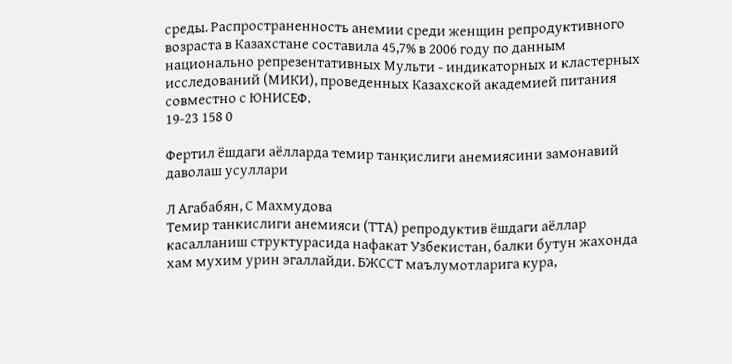среды. Распространенность анемии среди женщин репродуктивного возраста в Казахстане составила 45,7% в 2006 году по данным национально репрезентативных Мульти - индикаторных и кластерных исследований (МИКИ), проведенных Казахской академией питания совместно с ЮНИСЕФ.
19-23 158 0

Фертил ёшдаги аёлларда темир танқислиги анемиясини замонавий даволаш усуллари

Л Агабабян, С Махмудова
Темир танкислиги анемияси (ТТА) репродуктив ёшдаги аёллар касалланиш структурасида нафакат Узбекистан, балки бутун жахонда хам мухим урин эгаллайди. БЖССТ маълумотларига кура,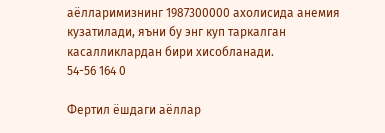аёлларимизнинг 1987300000 ахолисида анемия кузатилади, яъни бу энг куп таркалган касалликлардан бири хисобланади.
54-56 164 0

Фертил ёшдаги аёллар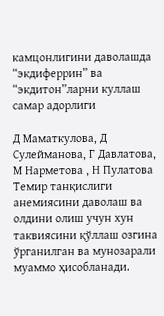камцонлигини даволашда “экдиферрин” ва “экдитон”ларни куллаш самар адорлиги

Д Маматкулова, Д Сулейманова, Г Давлатова, М Нарметова , Н Пулатова
Темир танқислиги анемиясини даволаш ва олдини олиш учун хун таквиясини қўллаш озгина ўрганилган ва мунозарали муаммо ҳисобланади.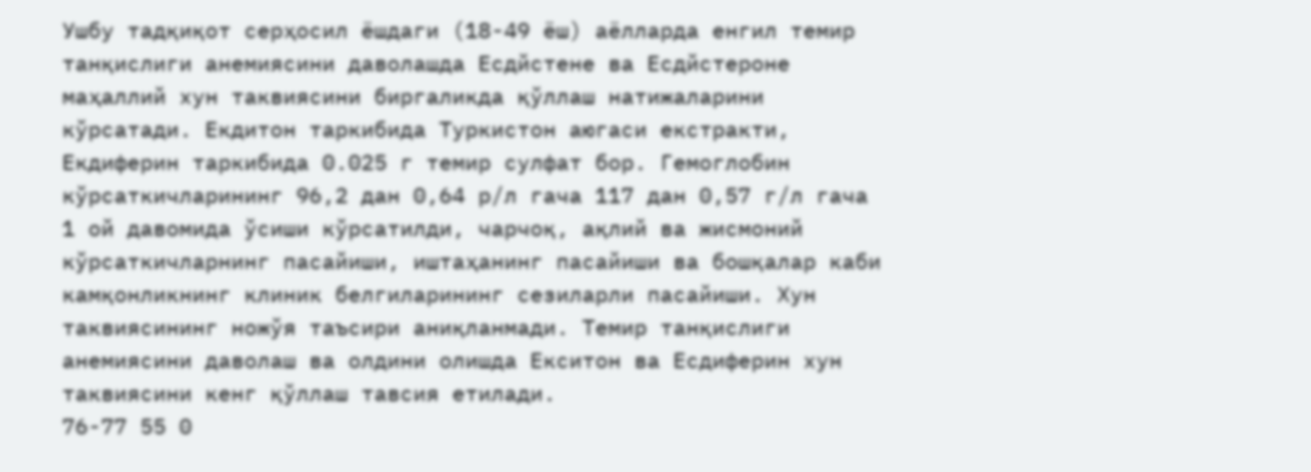Ушбу тадқиқот серҳосил ёшдаги (18-49 ёш) аёлларда енгил темир танқислиги анемиясини даволашда Еcдйстене ва Еcдйстероне маҳаллий хун таквиясини биргаликда қўллаш натижаларини кўрсатади. Екдитон таркибида Туркистон аюгаси екстракти, Екдиферин таркибида 0.025 г темир сулфат бор. Гемоглобин кўрсаткичларининг 96,2 дан 0,64 р/л гача 117 дан 0,57 г/л гача 1 ой давомида ўсиши кўрсатилди, чарчоқ, ақлий ва жисмоний кўрсаткичларнинг пасайиши, иштаҳанинг пасайиши ва бошқалар каби камқонликнинг клиник белгиларининг сезиларли пасайиши. Хун таквиясининг ножўя таъсири аниқланмади. Темир танқислиги анемиясини даволаш ва олдини олишда Екситон ва Еcдиферин хун таквиясини кенг қўллаш тавсия етилади.
76-77 55 0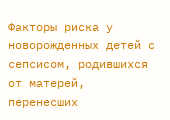Факторы риска у новорожденных детей с сепсисом, родившихся от матерей, перенесших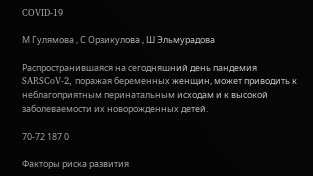COVID-19

М Гулямова , С Орзикулова , Ш Эльмурадова

Распространившаяся на сегодняшний день пандемия SARSCoV-2, поражая беременных женщин, может приводить к неблагоприятным перинатальным исходам и к высокой заболеваемости их новорожденных детей.

70-72 187 0

Факторы риска развития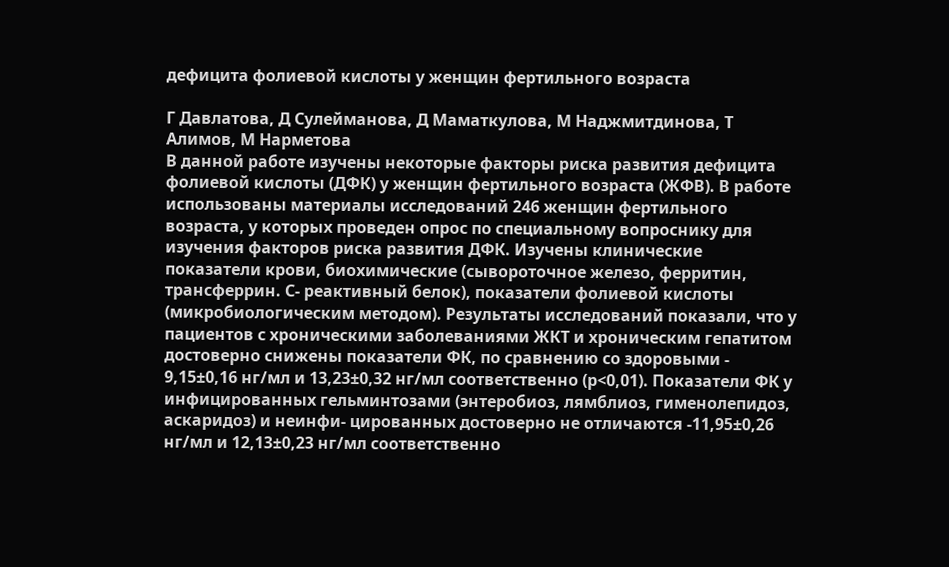дефицита фолиевой кислоты у женщин фертильного возраста

Г Давлатова, Д Сулейманова, Д Маматкулова, М Наджмитдинова, Т Алимов, М Нарметова
В данной работе изучены некоторые факторы риска развития дефицита фолиевой кислоты (ДФК) у женщин фертильного возраста (ЖФВ). В работе использованы материалы исследований 246 женщин фертильного возраста, у которых проведен опрос по специальному вопроснику для изучения факторов риска развития ДФК. Изучены клинические показатели крови, биохимические (сывороточное железо, ферритин, трансферрин. С- реактивный белок), показатели фолиевой кислоты (микробиологическим методом). Результаты исследований показали, что у пациентов с хроническими заболеваниями ЖКТ и хроническим гепатитом достоверно снижены показатели ФК, по сравнению со здоровыми - 9,15±0,16 нг/мл и 13,23±0,32 нг/мл соответственно (р<0,01). Показатели ФК у инфицированных гельминтозами (энтеробиоз, лямблиоз, гименолепидоз, аскаридоз) и неинфи- цированных достоверно не отличаются -11,95±0,26 нг/мл и 12,13±0,23 нг/мл соответственно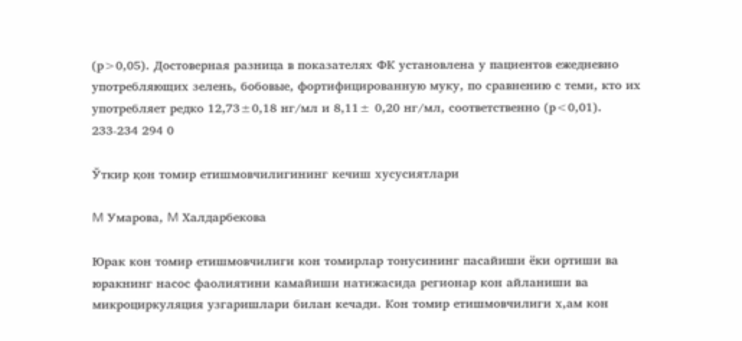(р>0,05). Достоверная разница в показателях ФК установлена у пациентов ежедневно употребляющих зелень, бобовые, фортифицированную муку, по сравнению с теми, кто их употребляет редко 12,73±0,18 нг/мл и 8,11± 0,20 нг/мл, соответственно (р<0,01).
233-234 294 0

Ўткир қон томир етишмовчилигининг кечиш хусусиятлари

M Умарова, M Халдарбекова

Юрак кон томир етишмовчилиги кон томирлар тонусининг пасайиши ёки ортиши ва юракнинг насос фаолиятини камайиши натижасида регионар кон айланиши ва микроциркуляция узгаришлари билан кечади. Кон томир етишмовчилиги х,ам кон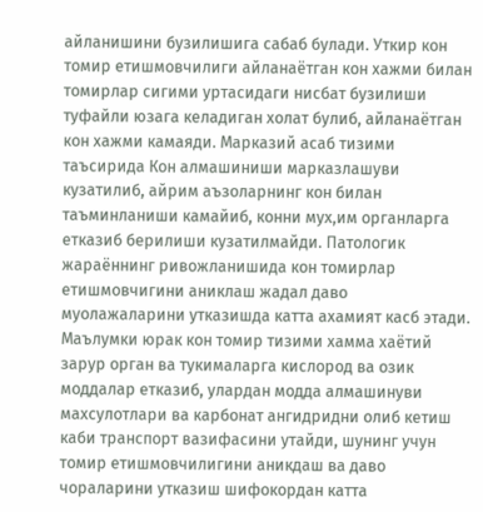айланишини бузилишига сабаб булади. Уткир кон томир етишмовчилиги айланаётган кон хажми билан томирлар сигими уртасидаги нисбат бузилиши туфайли юзага келадиган холат булиб, айланаётган кон хажми камаяди. Марказий асаб тизими таъсирида Кон алмашиниши марказлашуви кузатилиб, айрим аъзоларнинг кон билан таъминланиши камайиб, конни мух,им органларга етказиб берилиши кузатилмайди. Патологик жараённинг ривожланишида кон томирлар етишмовчигини аниклаш жадал даво муолажаларини утказишда катта ахамият касб этади. Маълумки юрак кон томир тизими хамма хаётий зарур орган ва тукималарга кислород ва озик моддалар етказиб, улардан модда алмашинуви махсулотлари ва карбонат ангидридни олиб кетиш каби транспорт вазифасини утайди, шунинг учун томир етишмовчилигини аникдаш ва даво чораларини утказиш шифокордан катта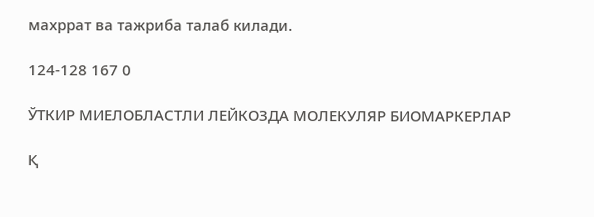махррат ва тажриба талаб килади.

124-128 167 0

ЎТКИР МИЕЛОБЛАСТЛИ ЛЕЙКОЗДА МОЛЕКУЛЯР БИОМАРКЕРЛАР

Қ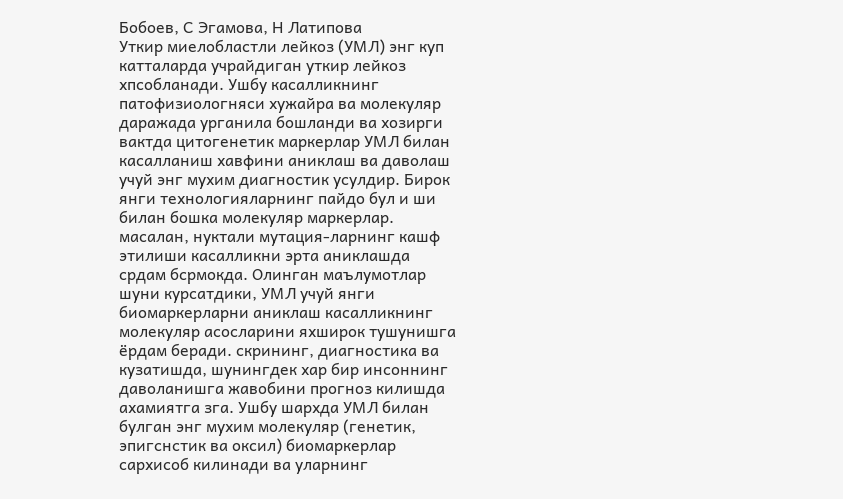Бобоев, С Эгамова, Н Латипова
Уткир миелобластли лейкоз (УМЛ) энг куп катталарда учрайдиган уткир лейкоз хпсобланади. Ушбу касалликнинг патофизиологняси хужайра ва молекуляр даражада урганила бошланди ва хозирги вактда цитогенетик маркерлар УМЛ билан касалланиш хавфини аниклаш ва даволаш учуй энг мухим диагностик усулдир. Бирок янги технологияларнинг пайдо бул и ши билан бошка молекуляр маркерлар. масалан, нуктали мутация-ларнинг кашф этилиши касалликни эрта аниклашда срдам бсрмокда. Олинган маълумотлар шуни курсатдики, УМЛ учуй янги биомаркерларни аниклаш касалликнинг молекуляр асосларини яхширок тушунишга ёрдам беради. скрининг, диагностика ва кузатишда, шунингдек хар бир инсоннинг даволанишга жавобини прогноз килишда ахамиятга зга. Ушбу шархда УМЛ билан булган энг мухим молекуляр (генетик, эпигснстик ва оксил) биомаркерлар сархисоб килинади ва уларнинг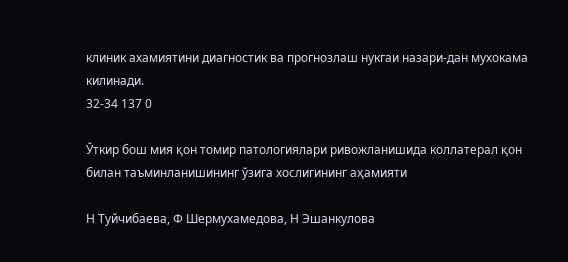клиник ахамиятини диагностик ва прогнозлаш нукгаи назари-дан мухокама килинади.
32-34 137 0

Ўткир бош мия қон томир патологиялари ривожланишида коллатерал қон билан таъминланишининг ўзига хослигининг аҳамияти

Н Туйчибаева, Ф Шермухамедова, Н Эшанкулова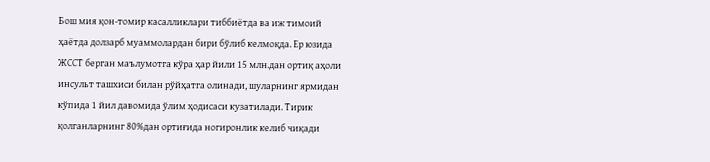Бош мия қон-томир касалликлари тиббиётда ва иж тимоий ҳаётда долзарб муаммолардан бири бўлиб келмоқда. Ер юзида ЖССТ берган маълумотга кўра ҳар йили 15 млн.дан ортиқ аҳоли инсульт ташхиси билан рўйҳатга олинади, шуларнинг ярмидан кўпида 1 йил давомида ўлим ҳодисаси кузатилади. Тирик қолганларнинг 80%дан ортиғида ногиронлик келиб чиқади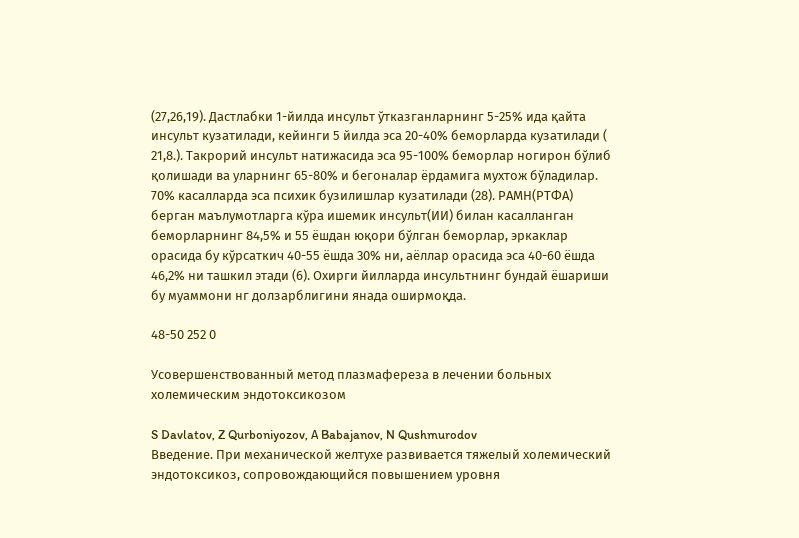(27,26,19). Дастлабки 1-йилда инсульт ўтказганларнинг 5-25% ида қайта инсульт кузатилади, кейинги 5 йилда эса 20-40% беморларда кузатилади ( 21,8.). Такрорий инсульт натижасида эса 95-100% беморлар ногирон бўлиб қолишади ва уларнинг 65-80% и бегоналар ёрдамига мухтож бўладилар. 70% касалларда эса психик бузилишлар кузатилади (28). РАМН(РТФА) берган маълумотларга кўра ишемик инсульт(ИИ) билан касалланган беморларнинг 84,5% и 55 ёшдан юқори бўлган беморлар, эркаклар орасида бу кўрсаткич 40-55 ёшда 30% ни, аёллар орасида эса 40-60 ёшда 46,2% ни ташкил этади (6). Охирги йилларда инсультнинг бундай ёшариши бу муаммони нг долзарблигини янада оширмоқда.

48-50 252 0

Усовершенствованный метод плазмафереза в лечении больных холемическим эндотоксикозом

S Davlatov, Z Qurboniyozov, А Babajanov, N Qushmurodov
Введение. При механической желтухе развивается тяжелый холемический эндотоксикоз, сопровождающийся повышением уровня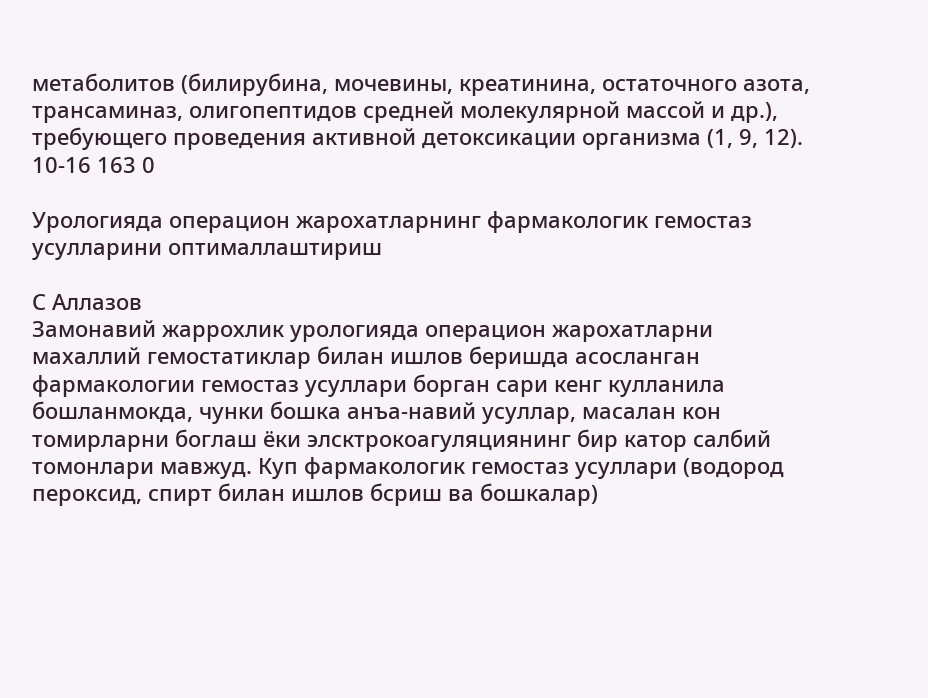метаболитов (билирубина, мочевины, креатинина, остаточного азота, трансаминаз, олигопептидов средней молекулярной массой и др.), требующего проведения активной детоксикации организма (1, 9, 12).
10-16 163 0

Урологияда операцион жарохатларнинг фармакологик гемостаз усулларини оптималлаштириш

С Аллазов
Замонавий жаррохлик урологияда операцион жарохатларни махаллий гемостатиклар билан ишлов беришда асосланган фармакологии гемостаз усуллари борган сари кенг кулланила бошланмокда, чунки бошка анъа-навий усуллар, масалан кон томирларни боглаш ёки элсктрокоагуляциянинг бир катор салбий томонлари мавжуд. Куп фармакологик гемостаз усуллари (водород пероксид, спирт билан ишлов бсриш ва бошкалар)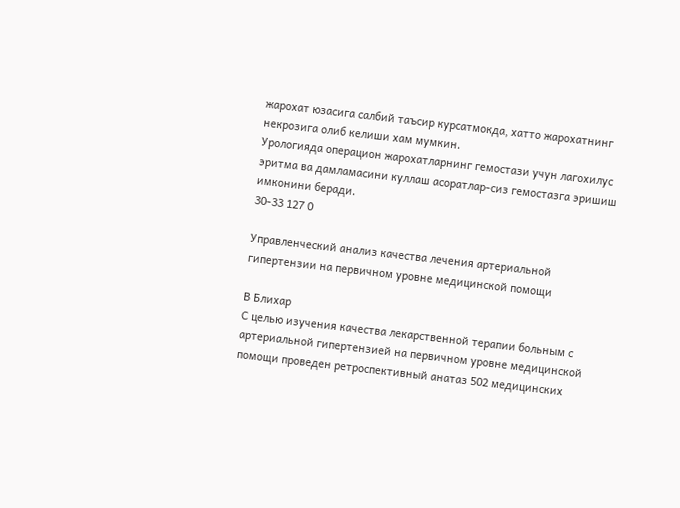жарохат юзасига салбий таъсир курсатмокда, хатто жарохатнинг некрозига олиб келиши хам мумкин.
Урологияда операцион жарохатларнинг гемостази учун лагохилус эритма ва дамламасини куллаш асоратлар-сиз гемостазга эришиш имконини беради.
30-33 127 0

Управленческий анализ качества лечения артериальной гипертензии на первичном уровне медицинской помощи

В Блихар
С целью изучения качества лекарственной терапии больным с артериальной гипертензией на первичном уровне медицинской помощи проведен ретроспективный анатаз 502 медицинских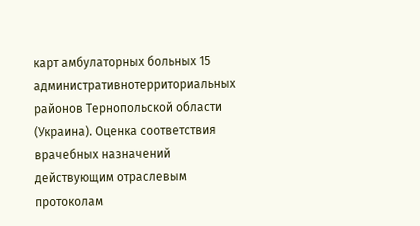карт амбулаторных больных 15 административнотерриториальных районов Тернопольской области (Украина). Оценка соответствия врачебных назначений действующим отраслевым протоколам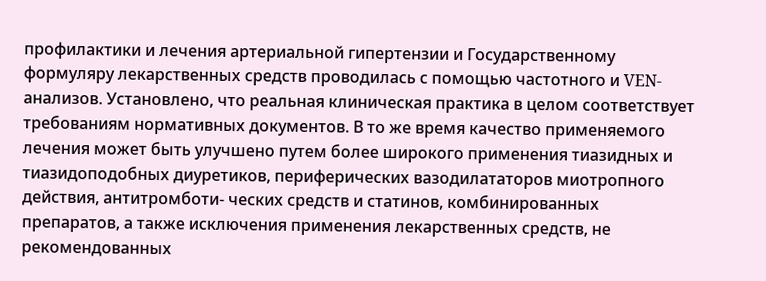профилактики и лечения артериальной гипертензии и Государственному формуляру лекарственных средств проводилась с помощью частотного и VEN- анализов. Установлено, что реальная клиническая практика в целом соответствует требованиям нормативных документов. В то же время качество применяемого лечения может быть улучшено путем более широкого применения тиазидных и тиазидоподобных диуретиков, периферических вазодилататоров миотропного действия, антитромботи- ческих средств и статинов, комбинированных препаратов, а также исключения применения лекарственных средств, не рекомендованных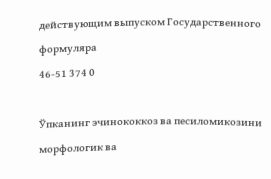действующим выпуском Государственного формуляра
46-51 374 0

Ўпканинг эчинококкоз ва песиломикозини морфологик ва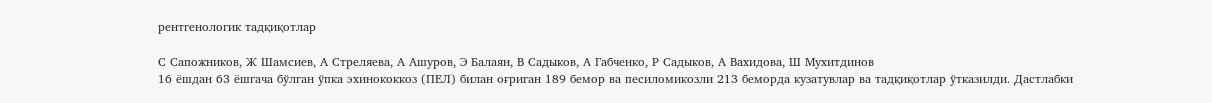рентгенологик тадқиқотлар

С Сапожников, Ж Шамсиев, А Стреляева, А Ашуров, Э Балаян, В Садыков, А Габченко, Р Садыков, А Вахидова, Ш Мухитдинов
16 ёшдан 63 ёшгача бўлган ўпка эхинококкоз (ПEЛ) билан оғриган 189 бемор ва песиломикозли 213 беморда кузатувлар ва тадқиқотлар ўтказилди. Дастлабки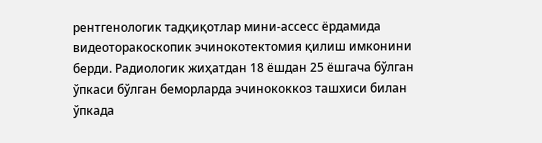рентгенологик тадқиқотлар мини-ассесс ёрдамида видеоторакоскопик эчинокотектомия қилиш имконини берди. Радиологик жиҳатдан 18 ёшдан 25 ёшгача бўлган ўпкаси бўлган беморларда эчинококкоз ташхиси билан ўпкада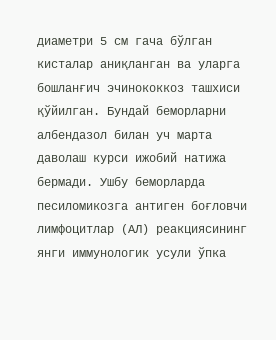диаметри 5 см гача бўлган кисталар аниқланган ва уларга бошланғич эчинококкоз ташхиси қўйилган. Бундай беморларни албендазол билан уч марта даволаш курси ижобий натижа бермади. Ушбу беморларда песиломикозга антиген боғловчи лимфоцитлар (АЛ) реакциясининг янги иммунологик усули ўпка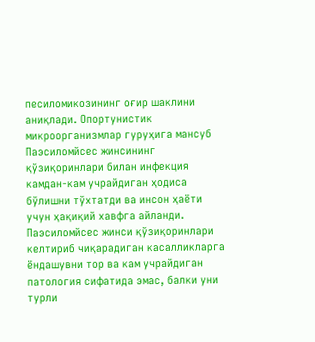песиломикозининг оғир шаклини аниқлади. Опортунистик микроорганизмлар гуруҳига мансуб Паэсиломйсес жинсининг қўзиқоринлари билан инфекция камдан-кам учрайдиган ҳодиса бўлишни тўхтатди ва инсон ҳаёти учун ҳақиқий хавфга айланди. Паэсиломйсес жинси қўзиқоринлари келтириб чиқарадиган касалликларга ёндашувни тор ва кам учрайдиган патология сифатида эмас, балки уни турли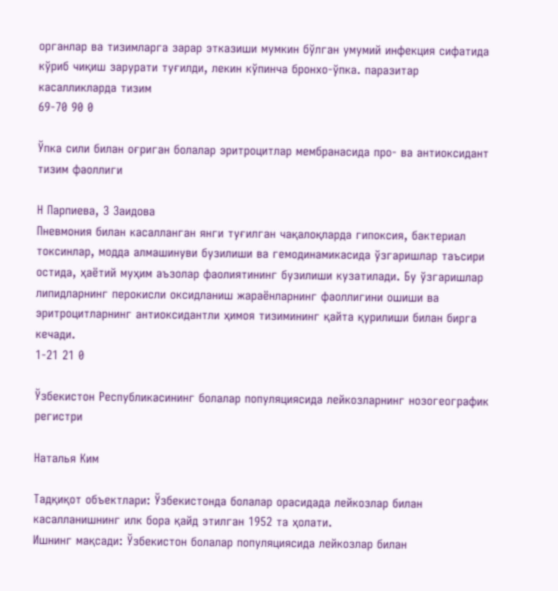органлар ва тизимларга зарар этказиши мумкин бўлган умумий инфекция сифатида кўриб чиқиш зарурати туғилди, лекин кўпинча бронхо-ўпка. паразитар касалликларда тизим
69-70 90 0

Ўпка сили билан оғриган болалар эритроцитлар мембранасида про- ва антиоксидант тизим фаоллиги

Н Парпиева, З Заидова
Пневмония билан касалланган янги туғилган чақалоқларда гипоксия, бактериал токсинлар, модда алмашинуви бузилиши ва гемодинамикасида ўзгаришлар таъсири остида, ҳаётий муҳим аъзолар фаолиятининг бузилиши кузатилади. Бу ўзгаришлар липидларнинг перокисли оксидланиш жараёнларнинг фаоллигини ошиши ва эритроцитларнинг антиоксидантли ҳимоя тизимининг қайта қурилиши билан бирга кечади.
1-21 21 0

Ўзбекистон Республикасининг болалар популяциясида лейкозларнинг нозогеографик регистри

Наталья Ким

Тадқиқот объектлари: Ўзбекистонда болалар орасидада лейкозлар билан касалланишнинг илк бора қайд этилган 1952 та ҳолати.
Ишнинг мақсади: Ўзбекистон болалар популяциясида лейкозлар билан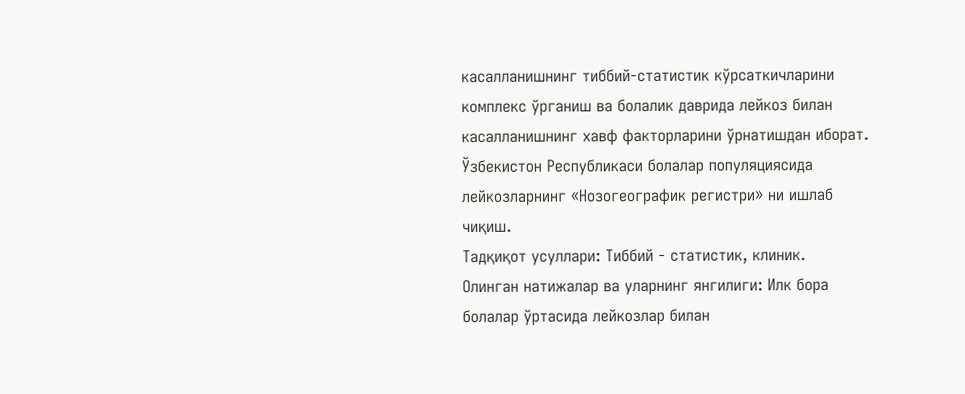касалланишнинг тиббий-статистик кўрсаткичларини комплекс ўрганиш ва болалик даврида лейкоз билан касалланишнинг хавф факторларини ўрнатишдан иборат. Ўзбекистон Республикаси болалар популяциясида лейкозларнинг «Нозогеографик регистри» ни ишлаб чиқиш.
Тадқиқот усуллари: Тиббий - статистик, клиник.
Олинган натижалар ва уларнинг янгилиги: Илк бора болалар ўртасида лейкозлар билан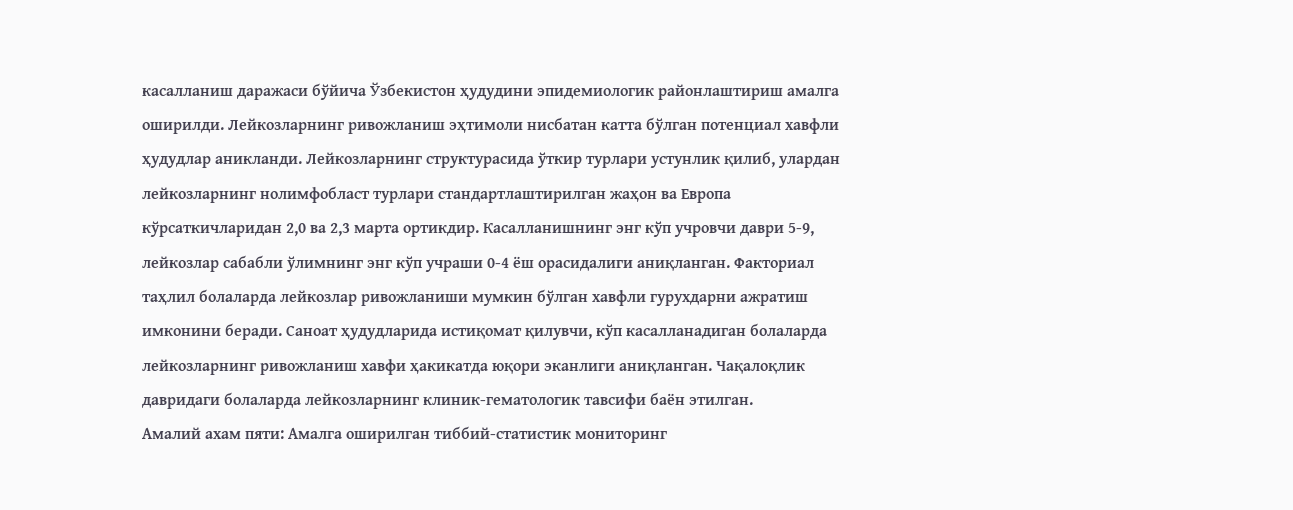касалланиш даражаси бўйича Ўзбекистон ҳудудини эпидемиологик районлаштириш амалга оширилди. Лейкозларнинг ривожланиш эҳтимоли нисбатан катта бўлган потенциал хавфли ҳудудлар аникланди. Лейкозларнинг структурасида ўткир турлари устунлик қилиб, улардан лейкозларнинг нолимфобласт турлари стандартлаштирилган жаҳон ва Европа кўрсаткичларидан 2,0 ва 2,3 марта ортикдир. Касалланишнинг энг кўп учровчи даври 5-9, лейкозлар сабабли ўлимнинг энг кўп учраши 0-4 ёш орасидалиги аниқланган. Факториал таҳлил болаларда лейкозлар ривожланиши мумкин бўлган хавфли гурухдарни ажратиш имконини беради. Саноат ҳудудларида истиқомат қилувчи, кўп касалланадиган болаларда лейкозларнинг ривожланиш хавфи ҳакикатда юқори эканлиги аниқланган. Чақалоқлик давридаги болаларда лейкозларнинг клиник-гематологик тавсифи баён этилган.
Амалий ахам пяти: Амалга оширилган тиббий-статистик мониторинг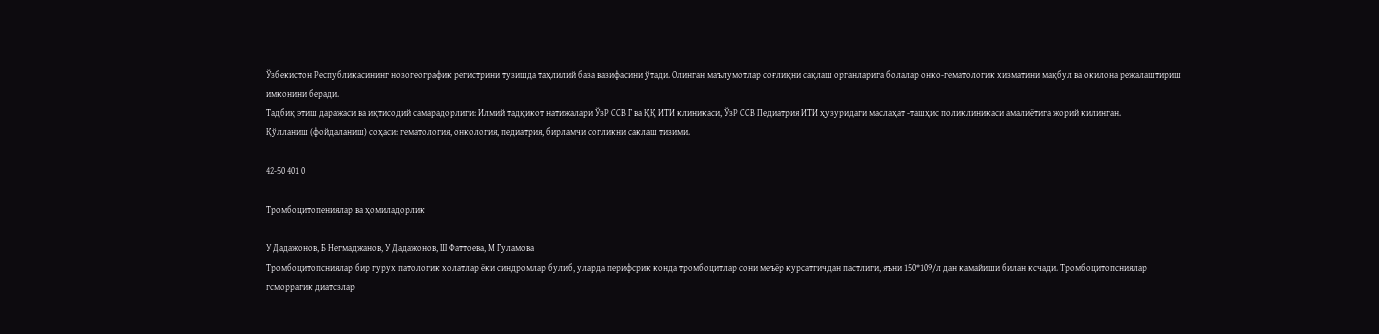Ўзбекистон Республикасининг нозогеографик регистрини тузишда таҳлилий база вазифасини ўтади. Олинган маълумотлар соғлиқни сақлаш органларига болалар онко-гематологик хизматини мақбул ва окилона режалаштириш имконини беради.
Тадбиқ этиш даражаси ва иқтисодий самарадорлиги: Илмий тадқикот натижалари ЎзР ССВ Г ва ҚҚ ИТИ клиникаси, ЎзР ССВ Педиатрия ИТИ ҳузуридаги маслаҳат -ташҳис поликлиникаси амалиётига жорий килинган.
Қўлланиш (фойдаланиш) соҳаси: гематология, онкология, педиатрия, бирламчи согликни саклаш тизими.

42-50 401 0

Тромбоцитопениялар ва ҳомиладорлик

У Дадажонов, Б Негмаджанов, У Дадажонов, Ш Фаттоева, М Гуламова
Тромбоцитопсниялар бир гурух патологик холатлар ёки синдромлар булиб, уларда перифсрик конда тромбоцитлар сони меъёр курсатгичдан пастлиги, яъни 150*109/л дан камайиши билан ксчади. Тромбоцитопсниялар гсморрагик диатсзлар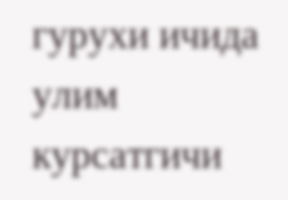гурухи ичида улим курсатгичи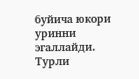буйича юкори уринни эгаллайди. Турли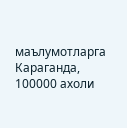маълумотларга Караганда, 100000 ахоли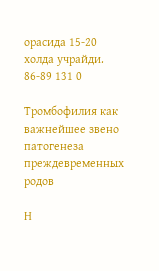орасида 15-20 холда учрайди.
86-89 131 0

Тромбофилия как важнейшее звено патогенеза преждевременных родов

Н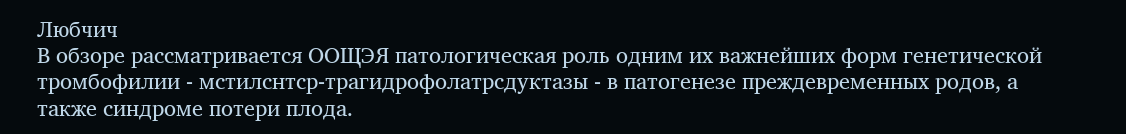Любчич
В обзоре рассматривается ООЩЭЯ патологическая роль одним их важнейших форм генетической тромбофилии - мстилснтср-трагидрофолатрсдуктазы - в патогенезе преждевременных родов, а также синдроме потери плода.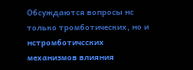Обсуждаются вопросы нс только тромботических, но и нстромботичсских механизмов влияния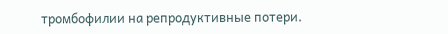тромбофилии на репродуктивные потери.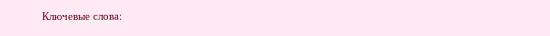Ключевые слова: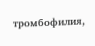тромбофилия,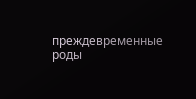преждевременные роды